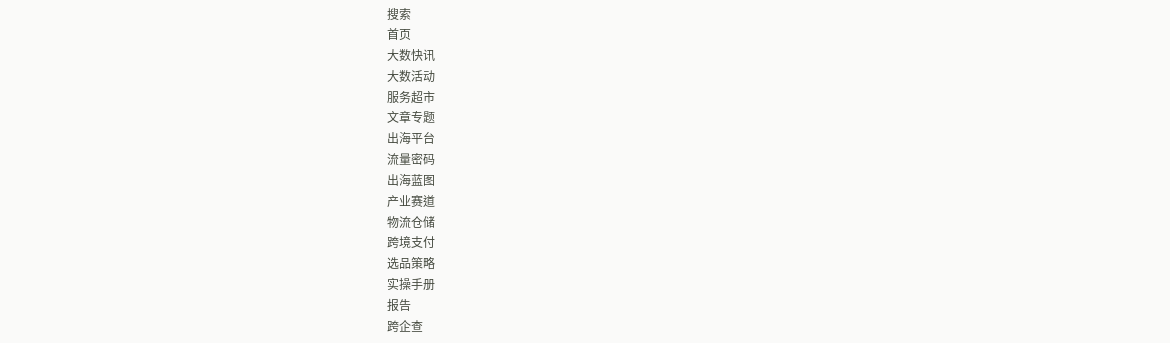搜索
首页
大数快讯
大数活动
服务超市
文章专题
出海平台
流量密码
出海蓝图
产业赛道
物流仓储
跨境支付
选品策略
实操手册
报告
跨企查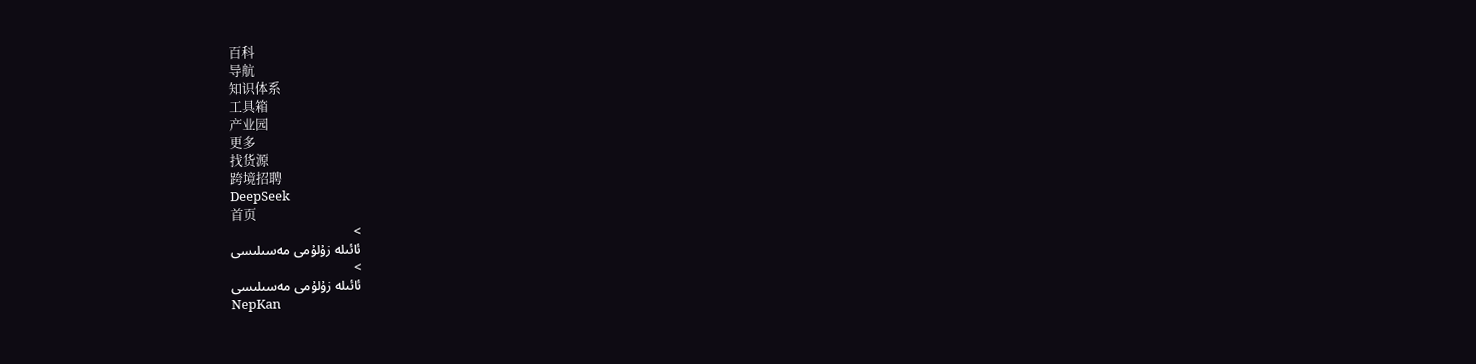百科
导航
知识体系
工具箱
产业园
更多
找货源
跨境招聘
DeepSeek
首页
>
ئائىلە زۇلۇمى مەسىلىسى
>
ئائىلە زۇلۇمى مەسىلىسى
NepKan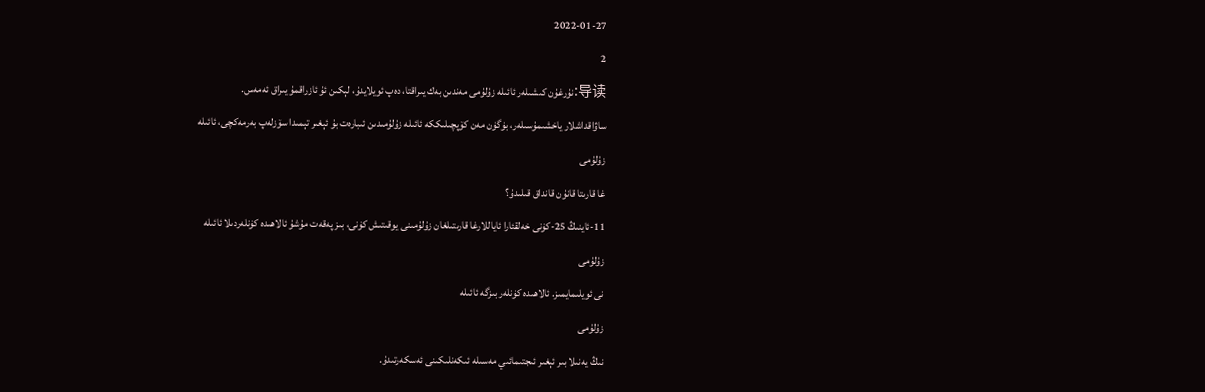2022-01-27
2
导读:نۇرغۇن كىشىلەر ئائىلە زۇلۇمى مەندىن بەك يىراقتا، دەپ ئويلايدۇ، لېكىن ئۇ ئازراقمۇ يىراق ئەمەس.
ساۋاقداشلار ياخشىمۇسىلەر، بۈگۈن مەن كۆپچىلىككە ئائىلە زۇلۇمىدىن ئىبارەت بۇ ئېغىر تېمىدا سۆزلەپ بەرمەكچى، ئائىلە
زۇلۇمى
غا قارىتا قانۇن قانداق قىلىدۇ؟
11-ئاينىڭ 25-كۈنى خەلقئارا ئاياللارغا قارىتىلغان زۇلۇمىنى يوقىتىش كۈنى، بىز پەقەت مۇشۇ ئالاھىدە كۈنلەردىلا ئائىلە
زۇلۇمى
نى ئويلىمايمىز. ئالاھىدە كۈنلەر بىزگە ئائىلە
زۇلۇمى
نىڭ يەنىلا بىر ئېغىر ئىجتىمائىي مەسىلە ئىكەنلىكىنى ئەسكەرتىدۇ.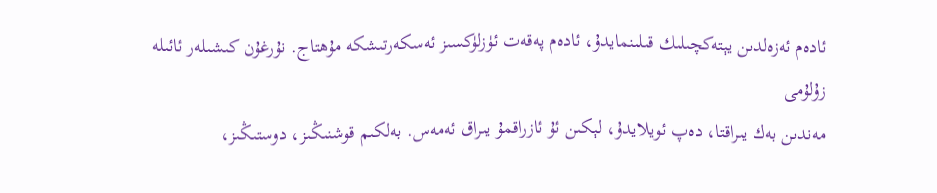ئادەم ئەزەلدىن يېتەكچىلىك قىلىنمايدۇ، ئادەم پەقەت ئۈزلۈكسىز ئەسكەرتىشكە مۇھتاج. نۇرغۇن كىشىلەر ئائىلە
زۇلۇمى
مەندىن بەك يىراقتا، دەپ ئويلايدۇ، لېكىن ئۇ ئازراقمۇ يىراق ئەمەس. بەلكىم قوشنىڭىز، دوستىڭىز،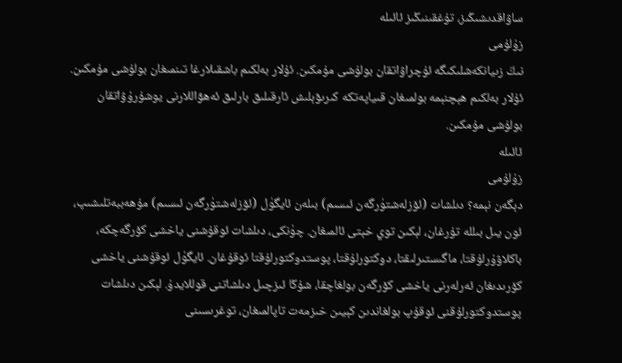ساۋاقدىشىڭىز، تۇغقىنىڭىز ئائىلە
زۇلۇمى
نىڭ زىيانكەشلىكىگە ئۇچراۋاتقان بولۇشى مۇمكىن. ئۇلار بەلكىم باشقىلارغا تىنمىغان بولۇشى مۇمكىن. ئۇلار بەلكىم ھېچنېمە بولمىغان قىياپەتكە كىرىۋېلىش ئارقىلىق بارلىق ئەھۋاللارنى يوشۇرۇۋاتقان بولۇشى مۇمكىن.
ئائىلە
زۇلۇمى
دېگەن نېمە؟ دىلشات (ئۆزلەشتۈرگەن ئىسىم) بىلەن ئايگۈل (ئۆزلەشتۈرگەن ئىسىم) مۇھەببەتلىشىپ، ئون يىل بىللە تۇرغان، لېكىن توي خېتى ئالمىغان. چۈنكى، دىلشات ئوقۇشنى ياخشى كۆرگەچكە، باكلاۋۇرلۇقتا، ماگىستىرلىقتا، دوكتورلۇقتا، پوستدوكتورلۇقتا ئوقۇغان. ئايگۈل ئوقۇشنى ياخشى كۆرىدىغان ئەرلەرنى ياخشى كۆرگەن بولغاچقا، شۇڭا ئىزچىل دىلشاتنى قوللايدۇ. لېكىن دىلشات پوستدوكتورلۇقنى ئوقۇپ بولغاندىن كېيىن خىزمەت تاپالمىغان، توغرىسىنى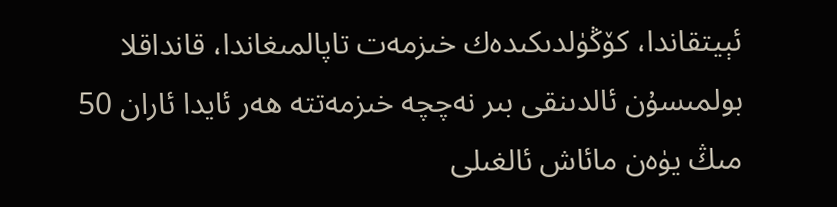ئېيتقاندا، كۆڭۈلدىكىدەك خىزمەت تاپالمىغاندا، قانداقلا بولمىسۇن ئالدىنقى بىر نەچچە خىزمەتتە ھەر ئايدا ئاران 50 مىڭ يۈەن مائاش ئالغىلى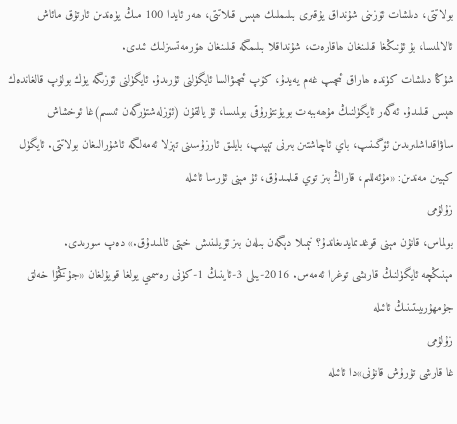بولاتتى، دىلشات ئۆزىنى شۇنداق يۇقىرى بىلىملىك ھېس قىلاتتى، ھەر ئايدا 100 مىڭ يۈەندىن ئارتۇق مائاش ئالالمىسا، بۇ ئۇنىڭغا قىلىنغان ھاقارەت، شۇنداقلا بىلىمگە قىلىنغان ھۆرمەتسىزلىك ئىدى.
شۇڭا دىلشات كۈندە ھاراق ئىچىپ غەم يەيدۇ، كۆپ ئىچىۋالسا ئايگۈلنى ئۇرىدۇ. ئايگۈلنى ئۆزىگە يۈك بولۇپ قالغاندەك ھېس قىلىدۇ. ئەگەر ئايگۈلنىڭ مۇھەببەت بويۇنتۇرۇقى بولمىسا، ئۇ يالقۇن (ئۆزلەشتۈرگەن ئىسىم)غا ئوخشاش ساۋاقداشلىرىدىن ئۆگىنىپ، باي ئاچاشتىن بىرنى تېپىپ، بايلىق ئارزۇسىنى تېزلا ئەمەلگە ئاشۇرالىغان بولاتتى. ئايگۈل كېيىن مەندىن: «مۇئەللىم، قاراڭ بىز توي قىلمىدۇق، ئۇ مېنى ئۇرسا ئائىلە
زۇلۇمى
بولماس، قانۇن مېنى قوغدىمايدىغاندۇ؟ نېمىلا دېگەن بىلەن بىز ئۆيلىنىش خېتى ئالمىدۇق.» دەپ سورىدى.
مېنىڭچە ئايگۈلنىڭ قارىشى توغرا ئەمەس. 2016-يىلى 3-ئاينىڭ 1-كۈنى رەسمىي يولغا قويۇلغان «جۇڭخۇا خەلق جۇمھۇرىيىتىنىڭ ئائىلە
زۇلۇمى
غا قارشى تۇرۇش قانۇنى»دا ئائىلە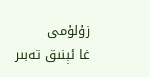زۇلۇمى
غا ئېنىق تەبىر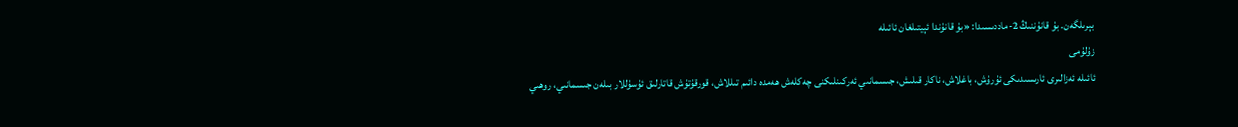بېرىلگەن. بۇ قانۇننىڭ 2-ماددىسىدا: «بۇ قانۇندا ئېيتىلغان ئائىلە
زۇلۇمى
ئائىلە ئەزالىرى ئارىسىدىكى ئۇرۇش، باغلاش، ناكار قىلىش، جىسمانىي ئەركىنلىكنى چەكلەش ھەمدە دائىم تىللاش، قورقۇتۇش قاتارلىق ئۇسۇللار بىلەن جىسمانىي، روھىي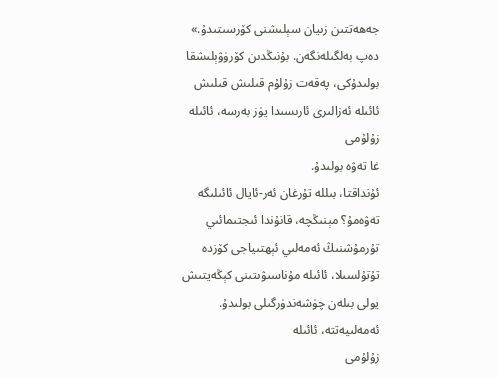جەھەتتىن زىيان سېلىشنى كۆرسىتىدۇ.» دەپ بەلگىلەنگەن. بۇنىڭدىن كۆرۈۋېلىشقا بولىدۇكى، پەقەت زۇلۇم قىلىش قىلىش ئائىلە ئەزالىرى ئارىسىدا يۈز بەرسە، ئائىلە
زۇلۇمى
غا تەۋە بولىدۇ.
ئۇنداقتا، بىللە تۇرغان ئەر-ئايال ئائىلىگە تەۋەمۇ؟ مېنىڭچە، قانۇندا ئىجتىمائىي تۇرمۇشنىڭ ئەمەلىي ئېھتىياجى كۆزدە تۇتۇلسىلا، ئائىلە مۇناسىۋىتىنى كېڭەيتىش يولى بىلەن چۈشەندۈرگىلى بولىدۇ. ئەمەلىيەتتە، ئائىلە
زۇلۇمى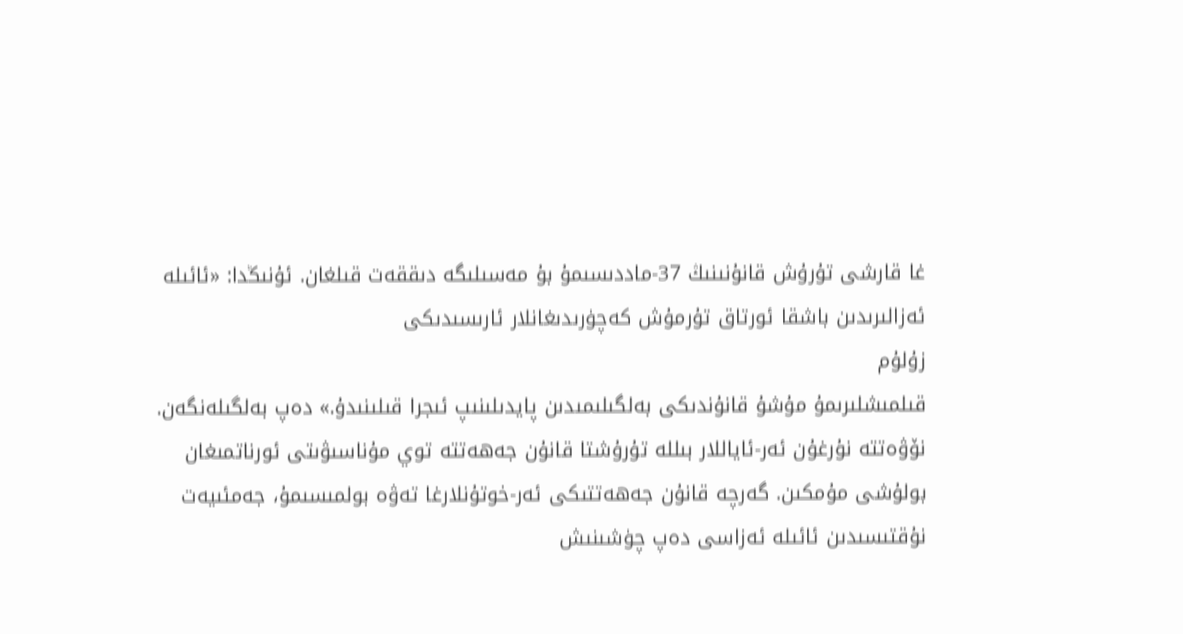غا قارشى تۇرۇش قانۇنىنىڭ 37-ماددىسىمۇ بۇ مەسىلىگە دىققەت قىلغان. ئۇنىڭدا: «ئائىلە ئەزالىرىدىن باشقا ئورتاق تۇرمۇش كەچۈرىدىغانلار ئارىسىدىكى
زۇلۇم
قىلمىشلىرىمۇ مۇشۇ قانۇندىكى بەلگىلىمىدىن پايدىلىنىپ ئىجرا قىلىنىدۇ.» دەپ بەلگىلەنگەن.
نۆۋەتتە نۇرغۇن ئەر-ئاياللار بىللە تۇرۇشتا قانۇن جەھەتتە توي مۇناسىۋىتى ئورناتمىغان بولۇشى مۇمكىن. گەرچە قانۇن جەھەتتىكى ئەر-خوتۇنلارغا تەۋە بولمىسىمۇ، جەمئىيەت نۇقتىسىدىن ئائىلە ئەزاسى دەپ چۈشىنىش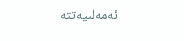ئەمەلىيەتتە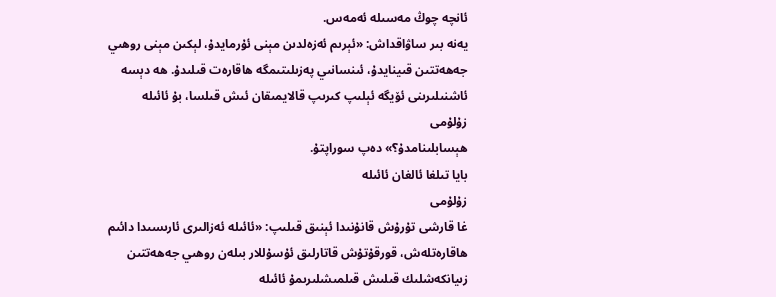ئانچە چوڭ مەسىلە ئەمەس.
يەنە بىر ساۋاقداش: «ئېرىم ئەزەلدىن مېنى ئۇرمايدۇ، لېكىن مېنى روھىي جەھەتتىن قىينايدۇ، ئىنسانىي پەزىلىتىمگە ھاقارەت قىلىدۇ. ھە دېسە ئاشنىلىرىنى ئۆيگە ئېلىپ كىرىپ قالايمىقان ئىش قىلسا، بۇ ئائىلە
زۇلۇمى
ھېسابلىنامدۇ؟» دەپ سوراپتۇ.
بايا تىلغا ئالغان ئائىلە
زۇلۇمى
غا قارشى تۇرۇش قانۇنىدا ئېنىق قىلىپ: «ئائىلە ئەزالىرى ئارىسىدا دائىم ھاقارەتلەش، قورقۇتۇش قاتارلىق ئۇسۇللار بىلەن روھىي جەھەتتىن زىيانكەشلىك قىلىش قىلمىشلىرىمۇ ئائىلە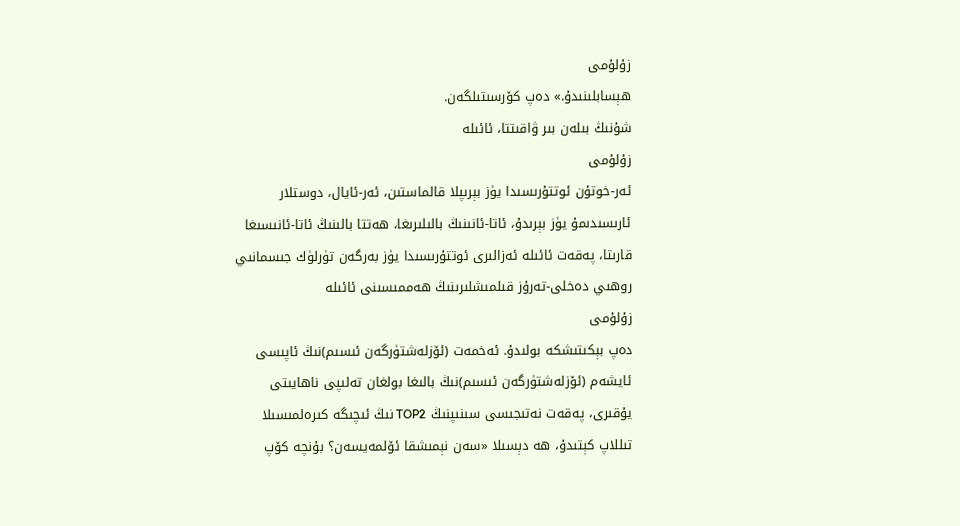زۇلۇمى
ھېسابلىنىدۇ.» دەپ كۆرسىتىلگەن.
شۇنىڭ بىلەن بىر ۋاقىتتا، ئائىلە
زۇلۇمى
ئەر-خوتۇن ئوتتۇرىسىدا يۈز بېرىپلا قالماستىن، ئەر-ئايال، دوستلار ئارىسىدىمۇ يۈز بېرىدۇ، ئاتا-ئانىنىڭ بالىلىرىغا، ھەتتا بالىنىڭ ئاتا-ئانىسىغا قارىتا، پەقەت ئائىلە ئەزالىرى ئوتتۇرىسىدا يۈز بەرگەن تۈرلۈك جىسمانىي روھىي دەخلى-تەرۇز قىلمىشلىرىنىڭ ھەممىسىنى ئائىلە
زۇلۇمى
دەپ بېكىتىشكە بولىدۇ. ئەخمەت (ئۆزلەشتۈرگەن ئىسىم)نىڭ ئاپىسى ئايشەم (ئۆزلەشتۈرگەن ئىسىم)نىڭ بالىغا بولغان تەلىپى ناھايىتى يۇقىرى، پەقەت نەتىجىسى سىنىپنىڭ TOP2 نىڭ ئىچىگە كىرەلمىسىلا تىللاپ كېتىدۇ، ھە دېسىلا «سەن نېمىشقا ئۆلمەيسەن؟ بۇنچە كۆپ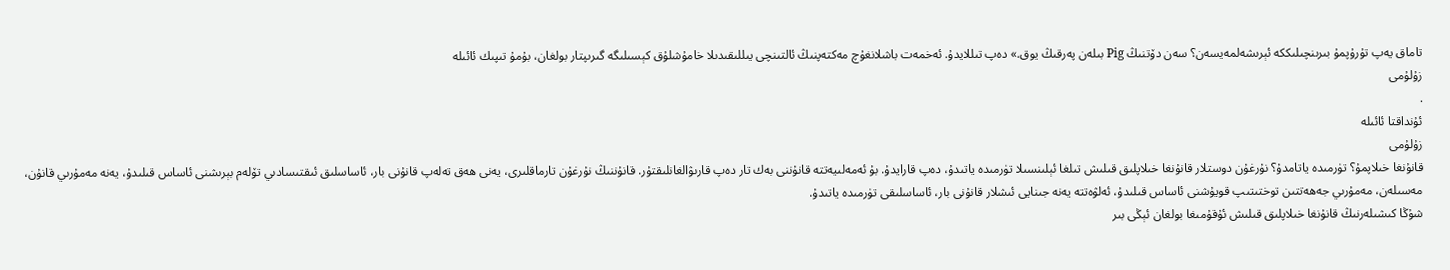تاماق يەپ تۇرۇپمۇ بىرىنچىلىككە ئېرىشەلمەيسەن؟ سەن دۆتنىڭ Pig بىلەن پەرقىڭ يوق.» دەپ تىللايدۇ. ئەخمەت باشلانغۇچ مەكتەپنىڭ ئالتىنچى يىللىقىدىلا خامۇشلۇق كېسىلىگە گىرىپتار بولغان، بۇمۇ تىپىك ئائىلە
زۇلۇمى
.
ئۇنداقتا ئائىلە
زۇلۇمى
قانۇنغا خىلاپمۇ؟ تۈرمىدە ياتامدۇ؟ نۇرغۇن دوستلار قانۇنغا خىلاپلىق قىلىش تىلغا ئېلىنسىلا تۈرمىدە ياتىدۇ، دەپ قارايدۇ. بۇ ئەمەلىيەتتە قانۇننى بەك تار دەپ قارىۋالغانلىقتۇر. قانۇننىڭ نۇرغۇن تارماقلىرى، يەنى ھەق تەلەپ قانۇنى بار، ئاساسلىق ئىقتىسادىي تۆلەم بېرىشنى ئاساس قىلىدۇ، يەنە مەمۇرىي قانۇن، مەسىلەن، مەمۇرىي جەھەتتىن توختىتىپ قويۇشنى ئاساس قىلىدۇ، ئەلۋەتتە يەنە جىنايى ئىشلار قانۇنى بار، ئاساسلىقى تۈرمىدە ياتىدۇ.
شۇڭا كىشىلەرنىڭ قانۇنغا خىلاپلىق قىلىش ئۇقۇمىغا بولغان ئېڭى بىر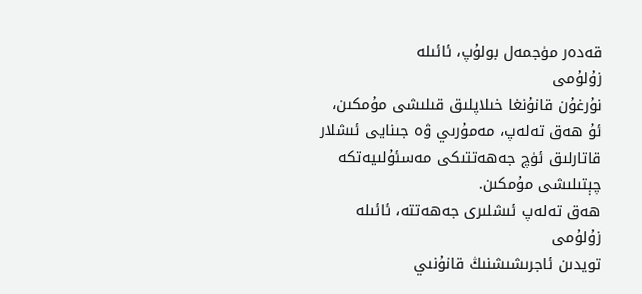قەدەر مۈجمەل بولۇپ، ئائىلە
زۇلۇمى
نۇرغۇن قانۇنغا خىلاپلىق قىلىشى مۇمكىن، ئۇ ھەق تەلەپ، مەمۇرىي ۋە جىنايى ئىشلار قاتارلىق ئۈچ جەھەتتىكى مەسئۇلىيەتكە چېتىلىشى مۇمكىن.
ھەق تەلەپ ئىشلىرى جەھەتتە، ئائىلە
زۇلۇمى
تويدىن ئاجرىشىشنىڭ قانۇنىي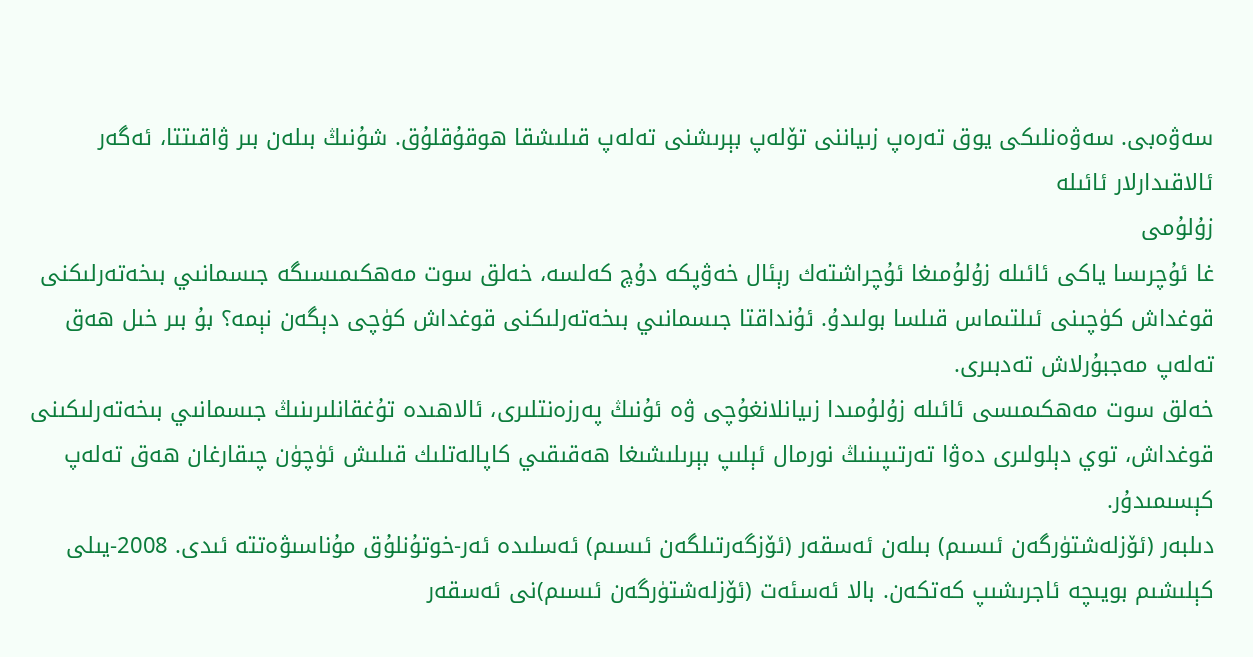سەۋەبى. سەۋەنلىكى يوق تەرەپ زىياننى تۆلەپ بېرىشنى تەلەپ قىلىشقا ھوقۇقلۇق. شۇنىڭ بىلەن بىر ۋاقىتتا، ئەگەر ئالاقىدارلار ئائىلە
زۇلۇمى
غا ئۇچرىسا ياكى ئائىلە زۇلۇمىغا ئۇچراشتەك رېئال خەۋپكە دۇچ كەلسە، خەلق سوت مەھكىمىسىگە جىسمانىي بىخەتەرلىكنى قوغداش كۈچىنى ئىلتىماس قىلسا بولىدۇ. ئۇنداقتا جىسمانىي بىخەتەرلىكنى قوغداش كۈچى دېگەن نېمە؟ بۇ بىر خىل ھەق تەلەپ مەجبۇرلاش تەدبىرى.
خەلق سوت مەھكىمىسى ئائىلە زۇلۇمىدا زىيانلانغۇچى ۋە ئۇنىڭ پەرزەنتلىرى، ئالاھىدە تۇغقانلىرىنىڭ جىسمانىي بىخەتەرلىكىنى قوغداش، توي دېلولىرى دەۋا تەرتىپىنىڭ نورمال ئېلىپ بېرىلىشىغا ھەقىقىي كاپالەتلىك قىلىش ئۈچۈن چىقارغان ھەق تەلەپ كېسىمىدۇر.
دىلبەر (ئۆزلەشتۈرگەن ئىسىم) بىلەن ئەسقەر (ئۆزگەرتىلگەن ئىسىم) ئەسلىدە ئەر-خوتۇنلۇق مۇناسىۋەتتە ئىدى. 2008-يىلى كېلىشىم بويىچە ئاجرىشىپ كەتكەن. بالا ئەسئەت (ئۆزلەشتۈرگەن ئىسىم)نى ئەسقەر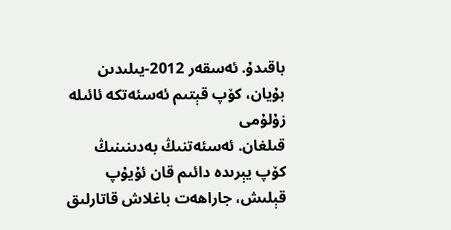باقىدۇ. ئەسقەر 2012-يىلىدىن بۇيان، كۆپ قېتىم ئەسئەتكە ئائىلە
زۇلۇمى
قىلغان. ئەسئەتنىڭ بەدىنىنىڭ كۆپ يېرىدە دائىم قان ئۇيۇپ قېلىش، جاراھەت باغلاش قاتارلىق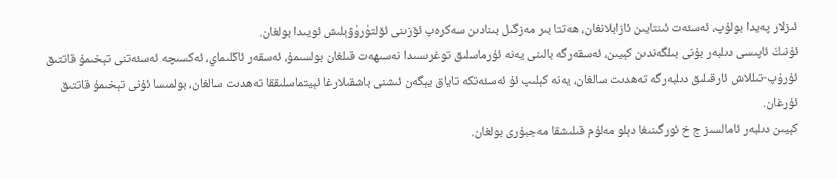ئىزلار پەيدا بولۇپ، ئەسئەت ئىنتايىن ئازابلانغان، ھەتتا بىر مەزگىل بىنادىن سەكرەپ ئۆزىنى ئۆلتۈرۈۋېلىش ئويىدا بولغان.
ئۇنىڭ ئاپىسى دىلبەر بۇنى بىلگەندىن كېيىن، ئەسقەرگە بالىنى يەنە ئۇرماسلىق توغرىسىدا نەسىھەت قىلغان بولسىمۇ، ئەسقەر ئاڭلىماي، ئەكسىچە ئەسئەتنى تېخىمۇ قاتتىق ئۇرۇپ-تىللاش ئارقىلىق دىلبەرگە تەھدىت سالغان، يەنە كېلىپ ئۇ ئەسئەتكە تاياق يېگەن ئىشنى باشقىلارغا ئېيتماسلىققا تەھدىت سالغان، بولمىسا ئۇنى تېخىمۇ قاتتىق ئۇرغان.
كېيىن دىلبەر ئامالسىز ج خ ئورگىنىغا دېلو مەلۇم قىلىشقا مەجبۇرى بولغان.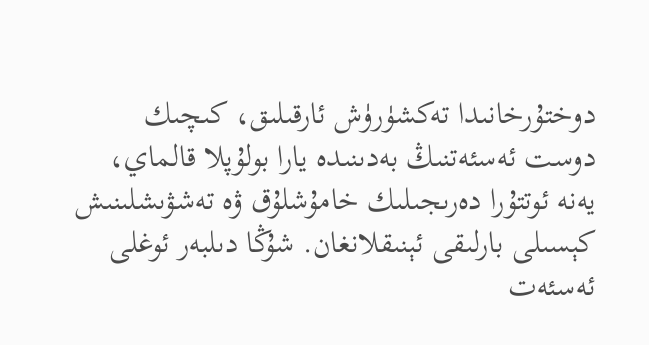دوختۇرخانىدا تەكشۈرۈش ئارقىلىق، كىچىك دوست ئەسئەتنىڭ بەدىنىدە يارا بولۇپلا قالماي، يەنە ئوتتۇرا دەرىجىلىك خامۇشلۇق ۋە تەشۋىشلىنىش كېسىلى بارلىقى ئېنىقلانغان. شۇڭا دىلبەر ئوغلى ئەسئەت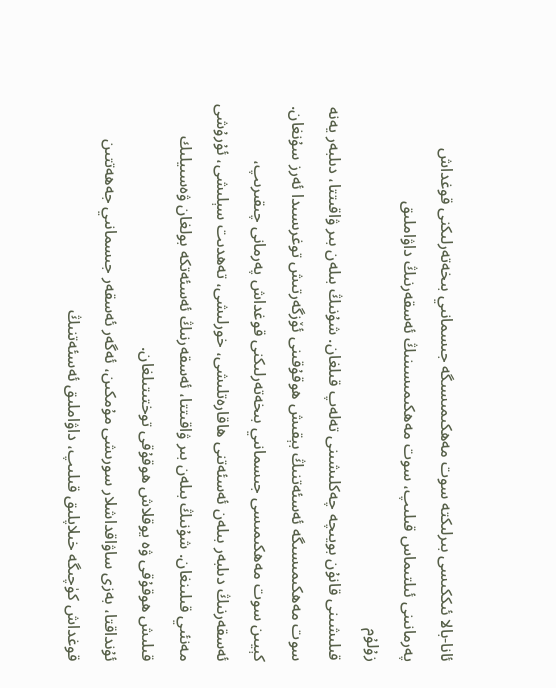ئانا-بالا ئىككىسى بىرلىكتە سوت مەھكىمىسىگە جىسمانىي بىخەتەرلىكنى قوغداش پەرمانىنى ئىلتىماس قىلىپ، سوت مەھكىمىسىنىڭ ئەسقەرنىڭ داۋاملىق
زۇلۇم
قىلىشىنى قانۇن بويىچە چەكلىشىنى تەلەپ قىلغان. شۇنىڭ بىلەن بىر ۋاقىتتا، دىلبەر يەنە سوت مەھكىمىسىگە ئەسئەتنىڭ بېقىش ھوقۇقىنى ئۆزگەرتىش توغرىسىدا ئەرز سۇنغان. كېيىن سوت مەھكىمىسى جىسمانىي بىخەتەرلىكنى قوغداش پەرمانى چىقىرىپ، ئەسقەرنىڭ دىلبەر بىلەن ئەسئەتنى ھاقارەتلىشى، خورلىشى، تەھدىت سېلىشى، ئۇرۇشى مەنئىي قىلىنغان. شۇنىڭ بىلەن بىر ۋاقىتتا، ئەسقەرنىڭ ئەسئەتكە بولغان ۋەسىيلىك قىلىش ھوقۇقى ۋە يوقلاش ھوقۇقى توختىتىلغان.
ئۇنداقتا، بەزى ساۋاقداشلار سورىشى مۇمكىن، ئەگەر ئەسقەر جىسمانىي جەھەتتىن قوغداش كۈچىگە خىلاپلىق قىلىپ، داۋاملىق ئەسئەتنىڭ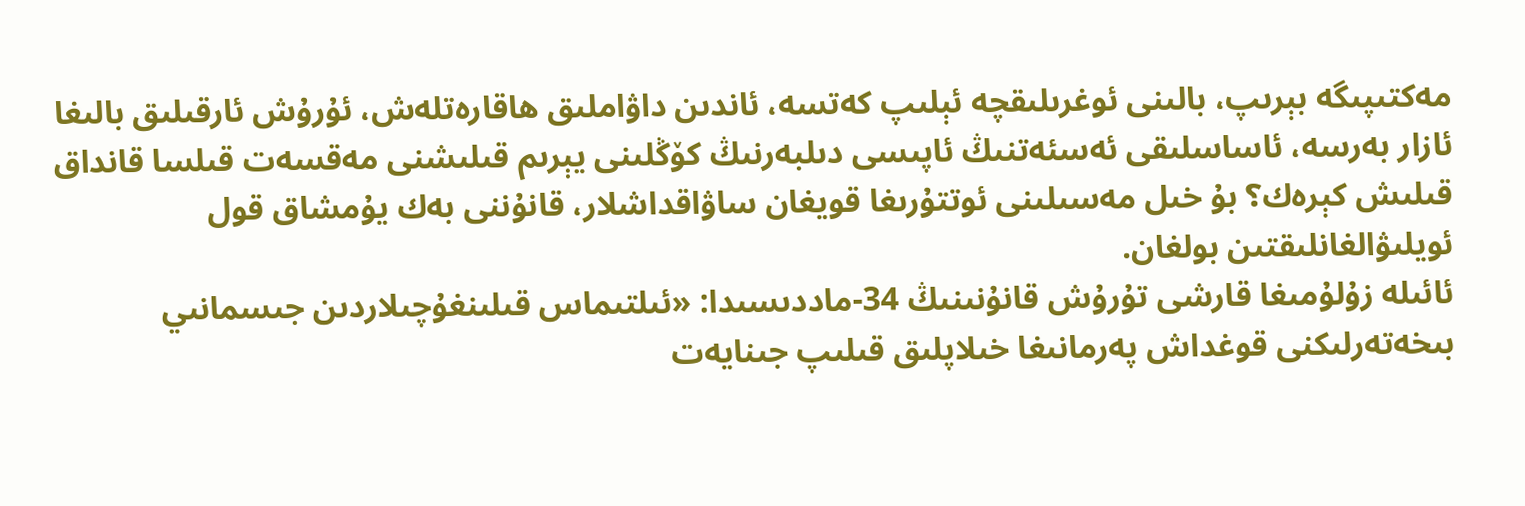مەكتىپىگە بېرىپ، بالىنى ئوغرىلىقچە ئېلىپ كەتسە، ئاندىن داۋاملىق ھاقارەتلەش، ئۇرۇش ئارقىلىق بالىغا ئازار بەرسە، ئاساسلىقى ئەسئەتنىڭ ئاپىسى دىلبەرنىڭ كۆڭلىنى يېرىم قىلىشنى مەقسەت قىلسا قانداق قىلىش كېرەك؟ بۇ خىل مەسىلىنى ئوتتۇرىغا قويغان ساۋاقداشلار، قانۇننى بەك يۇمشاق قول ئويلىۋالغانلىقتىن بولغان.
ئائىلە زۇلۇمىغا قارشى تۇرۇش قانۇنىنىڭ 34-ماددىسىدا: «ئىلتىماس قىلىنغۇچىلاردىن جىسمانىي بىخەتەرلىكنى قوغداش پەرمانىغا خىلاپلىق قىلىپ جىنايەت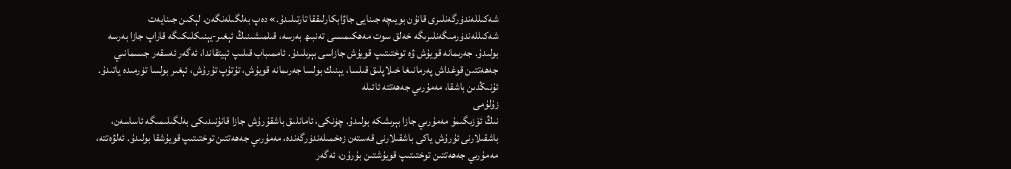شەكىللەندۈرگەنلىرى قانۇن بويىچە جىنايى جاۋابكارلىققا تارتىلىدۇ.» دەپ بەلگىلەنگەن. لېكىن جىنايەت شەكىللەندۈرمىگەنلىرىگە خەلق سوت مەھكىمىسى تەنبىھ بەرسە، قىلمىشىنىڭ ئېغىر-يېنىكلىكىگە قاراپ جازا بەرسە بولىدۇ. جەرىمانە قويۇش ۋە توختىتىپ قويۇش جازاسى بېرىلىدۇ. ئاممىباب قىلىپ ئېيتقاندا، ئەگەر ئەسقەر جىسمانىي جەھەتتىن قوغداش پەرمانىغا خىلاپلىق قىلسا، يېنىك بولسا جەرىمانە قويۇش، تۇتۇپ تۇرۇش، ئېغىر بولسا تۈرمىدە ياتىدۇ.
ئۇنىڭدىن باشقا، مەمۇرىي جەھەتتە ئائىلە
زۇلۇمى
نىڭ ئۆزىگىمۇ مەمۇرىي جازا بېرىشكە بولىدۇ. چۈنكى، ئامانلىق باشقۇرۇش جازا قانۇنىدىكى بەلگىلىمىگە ئاساسەن، باشقىلارنى ئۇرۇش ياكى باشقىلارنى قەستەن زەخمىلەندۈرگەندە، مەمۇرىي جەھەتتىن توختىتىپ قويۇشقا بولىدۇ. ئەلۋەتتە، مەمۇرىي جەھەتتىن توختىتىپ قويۇشتىن بۇرۇن، ئەگەر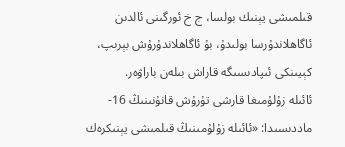قىلمىشى يېنىك بولسا، ج خ ئورگىنى ئالدىن ئاگاھلاندۇرسا بولىدۇ، بۇ ئاگاھلاندۇرۇش بېرىپ، كېيىنكى ئىپادىسىگە قاراش بىلەن باراۋەر.
ئائىلە زۇلۇمىغا قارشى تۇرۇش قانۇنىنىڭ 16-ماددىسىدا: «ئائىلە زۇلۇمىنىڭ قىلمىشى يېنىكرەك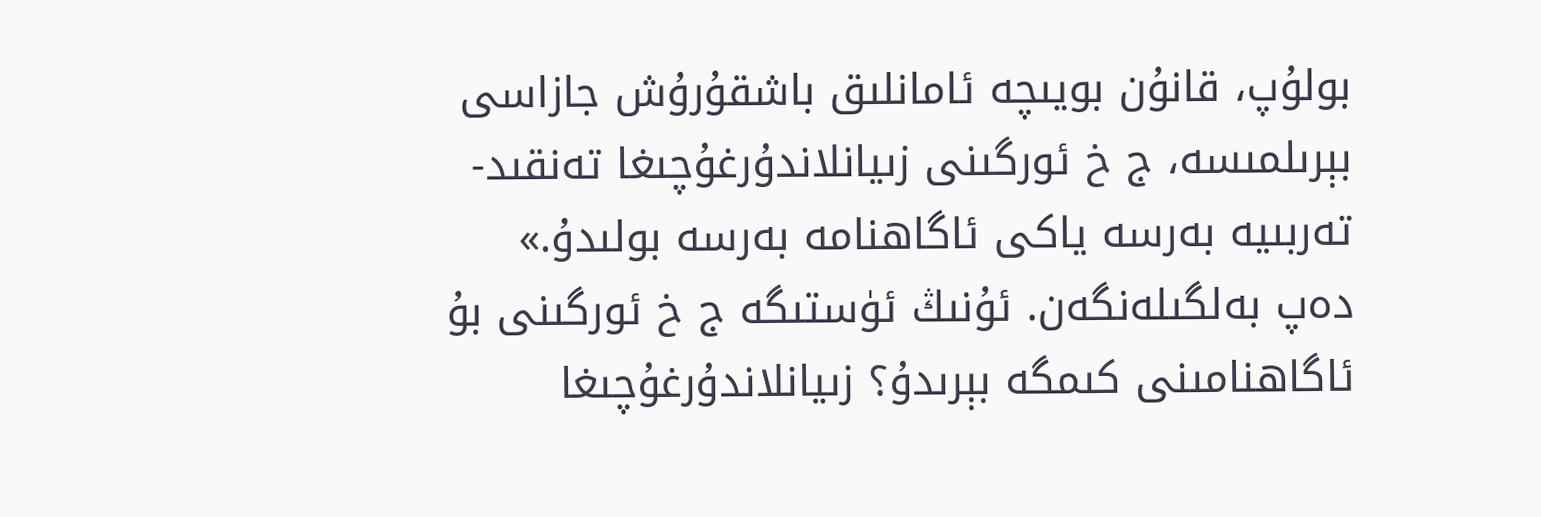بولۇپ، قانۇن بويىچە ئامانلىق باشقۇرۇش جازاسى بېرىلمىسە، ج خ ئورگىنى زىيانلاندۇرغۇچىغا تەنقىد-تەربىيە بەرسە ياكى ئاگاھنامە بەرسە بولىدۇ.» دەپ بەلگىلەنگەن. ئۇنىڭ ئۈستىگە ج خ ئورگىنى بۇ ئاگاھنامىنى كىمگە بېرىدۇ؟ زىيانلاندۇرغۇچىغا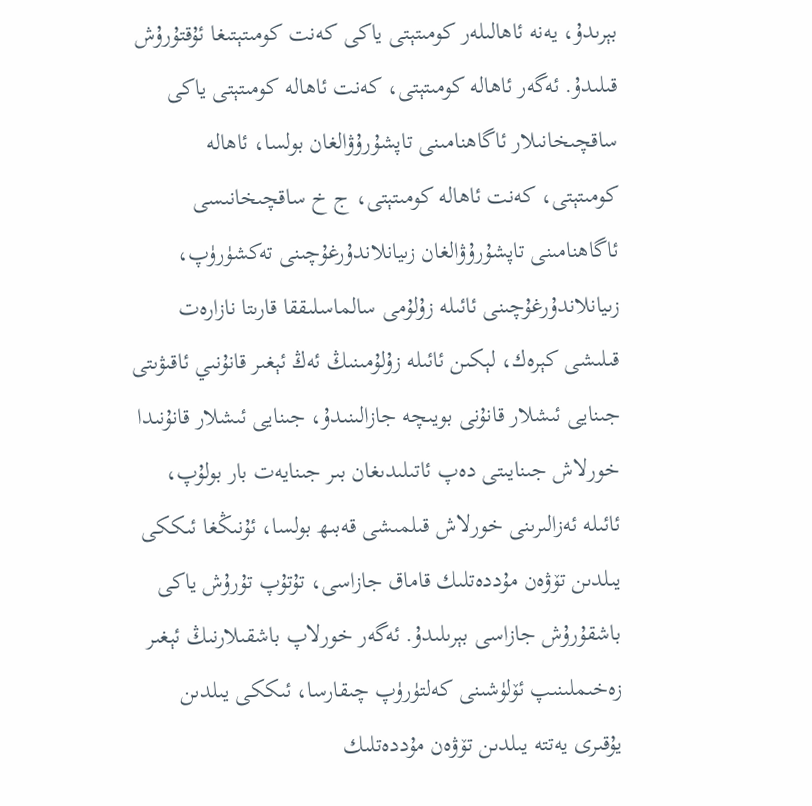بېرىدۇ، يەنە ئاھالىلەر كومىتېتى ياكى كەنت كومىتېتىغا ئۇقتۇرۇش قىلىدۇ. ئەگەر ئاھالە كومىتېتى، كەنت ئاھالە كومىتېتى ياكى ساقچىخانىلار ئاگاھنامىنى تاپشۇرۇۋالغان بولسا، ئاھالە كومىتېتى، كەنت ئاھالە كومىتېتى، ج خ ساقچىخانىسى ئاگاھنامىنى تاپشۇرۇۋالغان زىيانلاندۇرغۇچىنى تەكشۈرۈپ، زىيانلاندۇرغۇچىنى ئائىلە زۇلۇمى سالماسلىققا قارىتا نازارەت قىلىشى كېرەك، لېكىن ئائىلە زۇلۇمىنىڭ ئەڭ ئېغىر قانۇنىي ئاقىۋىتى جىنايى ئىشلار قانۇنى بويىچە جازالىنىدۇ، جىنايى ئىشلار قانۇنىدا خورلاش جىنايىتى دەپ ئاتىلىدىغان بىر جىنايەت بار بولۇپ، ئائىلە ئەزالىرىنى خورلاش قىلمىشى قەبىھ بولسا، ئۇنىڭغا ئىككى يىلدىن تۆۋەن مۇددەتلىك قاماق جازاسى، تۇتۇپ تۇرۇش ياكى باشقۇرۇش جازاسى بېرىلىدۇ. ئەگەر خورلاپ باشقىلارنىڭ ئېغىر زەخىملىنىپ ئۆلۈشىنى كەلتۈرۈپ چىقارسا، ئىككى يىلدىن يۇقىرى يەتتە يىلدىن تۆۋەن مۇددەتلىك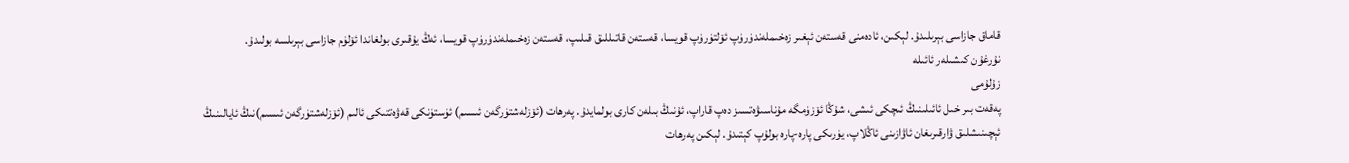قاماق جازاسى بېرىلىدۇ. لېكىن، ئادەمنى قەستەن ئېغىر زەخىملەندۈرۈپ ئۆلتۈرۈپ قويسا، قەستەن قاتىللىق قىلىپ، قەستەن زەخىملەندۈرۈپ قويسا، ئەڭ يۇقىرى بولغاندا ئۆلۈم جازاسى بېرىلسە بولىدۇ.
نۇرغۇن كىشىلەر ئائىلە
زۇلۇمى
پەقەت بىر خىل ئائىلىنىڭ ئىچكى ئىشى، شۇڭا ئۆزۈمگە مۇناسىۋەتسىز دەپ قاراپ، ئۇنىڭ بىلەن كارى بولمايدۇ. پەرھات (ئۆزلەشتۈرگەن ئىسىم) ئۈستۈنكى قەۋەتتىكى ئالىم (ئۆزلەشتۈرگەن ئىسىم)نىڭ ئايالىنىڭ ئېچىنىشلىق ۋارقىرىغان ئاۋازىنى ئاڭلاپ، يۈرىكى پارە-پارە بولۇپ كېتىدۇ. لېكىن پەرھات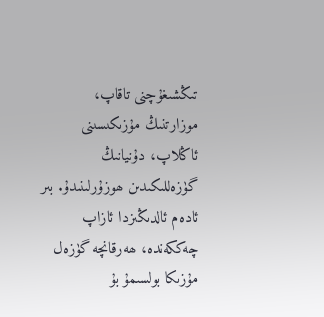تىڭشىغۇچنى تاقاپ، موزارتنىڭ مۇزىكىسىنى ئاڭلاپ، دۇنيانىڭ گۈزەللىكىدىن ھوزۇرلىنىدۇ. بىر ئادەم ئالدىڭىزدا ئازاپ چەككەندە، ھەرقانچە گۈزەل مۇزىكا بولسىمۇ بۇ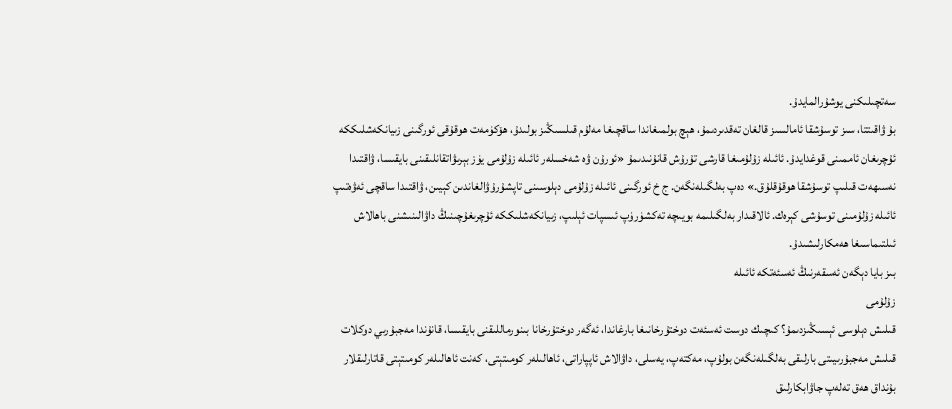سەتچىلىكنى يوشۇرالمايدۇ.
بۇ ۋاقىتتا، سىز توسۇشقا ئامالسىز قالغان تەقدىردىمۇ، ھېچ بولمىغاندا ساقچىغا مەلۇم قىلسىڭىز بولىدۇ، ھۆكۈمەت ھوقۇقى ئورگىنى زىيانكەشلىككە ئۇچرىغان ئاممىنى قوغدايدۇ. ئائىلە زۇلۇمىغا قارشى تۇرۇش قانۇنىدىمۇ «ئورۇن ۋە شەخسلەر ئائىلە زۇلۇمى يۈز بېرىۋاتقانلىقىنى بايقىسا، ۋاقتىدا نەسىھەت قىلىپ توسۇشقا ھوقۇقلۇق.» دەپ بەلگىلەنگەن. ج خ ئورگىنى ئائىلە زۇلۇمى دېلوسىنى تاپشۇرۇۋالغاندىن كېيىن، ۋاقتىدا ساقچى ئەۋەتىپ ئائىلە زۇلۇمىنى توسۇشى كېرەك. ئالاقىدار بەلگىلىمە بويىچە تەكشۈرۈپ ئىسپات ئېلىپ، زىيانكەشلىككە ئۇچرىغۇچىنىڭ داۋالىنىشنى باھالاش ئىلتىماسىغا ھەمكارلىشىدۇ.
بىز بايا دېگەن ئەسقەرنىڭ ئەسئەتكە ئائىلە
زۇلۇمى
قىلىش دېلوسى ئېسىڭىزدىمۇ؟ كىچىك دوست ئەسئەت دوختۇرخانىغا بارغاندا، ئەگەر دوختۇرخانا بىنورماللىقنى بايقىسا، قانۇندا مەجبۇرىي دوكلات قىلىش مەجبۇرىيىتى بارلىقى بەلگىلەنگەن بولۇپ، مەكتەپ، يەسلى، داۋالاش ئاپپاراتى، ئاھالىلەر كومىتېتى، كەنت ئاھالىلەر كومىتېتى قاتارلىقلار بۇنداق ھەق تەلەپ جاۋابكارلىق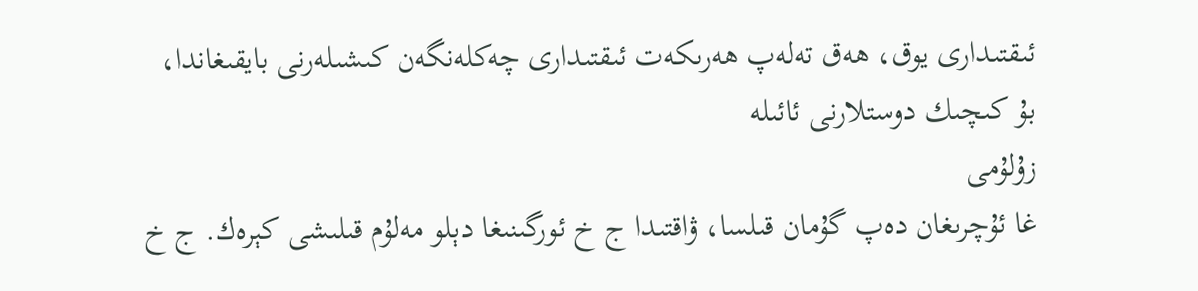ئىقتىدارى يوق، ھەق تەلەپ ھەرىكەت ئىقتىدارى چەكلەنگەن كىشىلەرنى بايقىغاندا، بۇ كىچىك دوستلارنى ئائىلە
زۇلۇمى
غا ئۇچرىغان دەپ گۇمان قىلسا، ۋاقتىدا ج خ ئورگىنىغا دېلو مەلۇم قىلىشى كېرەك. ج خ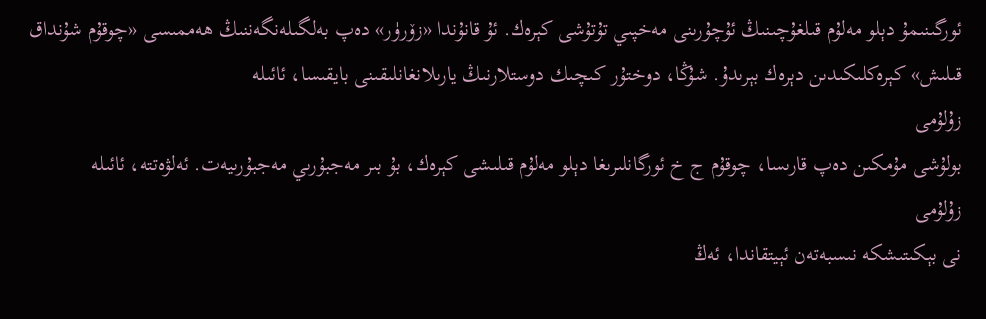ئورگىنىمۇ دېلو مەلۇم قىلغۇچىنىڭ ئۇچۇرىنى مەخپىي تۇتۇشى كېرەك. ئۇ قانۇندا «زۆرۈر» دەپ بەلگىلەنگەننىڭ ھەممىسى «چوقۇم شۇنداق قىلىش» كېرەكلىكىدىن دېرەك بېرىدۇ. شۇڭا، دوختۇر كىچىك دوستلارنىڭ يارىلانغانلىقىنى بايقىسا، ئائىلە
زۇلۇمى
بولۇشى مۇمكىن دەپ قارىسا، چوقۇم ج خ ئورگانلىرىغا دېلو مەلۇم قىلىشى كېرەك، بۇ بىر مەجبۇرىي مەجبۇرىيەت. ئەلۋەتتە، ئائىلە
زۇلۇمى
نى بېكىتىشكە نىسبەتەن ئېيتقاندا، ئەڭ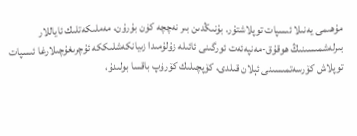مۇھىمى يەنىلا ئىسپات توپلاشتۇر. بۇنىڭدىن بىر نەچچە كۈن بۇرۇن، مەملىكەتلىك ئاياللار بىرلەشمىسىنىڭ ھوقۇق-مەنپەئەت ئورگىنى ئائىلە زۇلۇمىدا زىيانكەشلىككە ئۇچرىغۇچىلارغا ئىسپات توپلاش كۆرسەتمىسىنى ئېلان قىلدى، كۆپچىلىك كۆرۈپ باقسا بولىدۇ،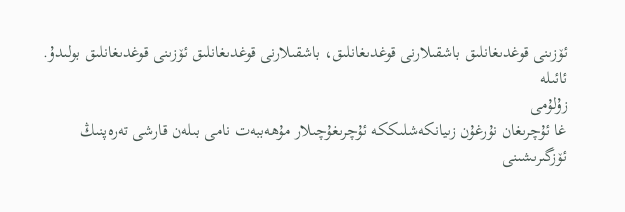ئۆزىنى قوغدىغانلىق باشقىلارنى قوغدىغانلىق، باشقىلارنى قوغدىغانلىق ئۆزىنى قوغدىغانلىق بولىدۇ.
ئائىلە
زۇلۇمى
غا ئۇچرىغان نۇرغۇن زىيانكەشلىككە ئۇچرىغۇچىلار مۇھەببەت نامى بىلەن قارشى تەرەپنىڭ ئۆزگىرىشىنى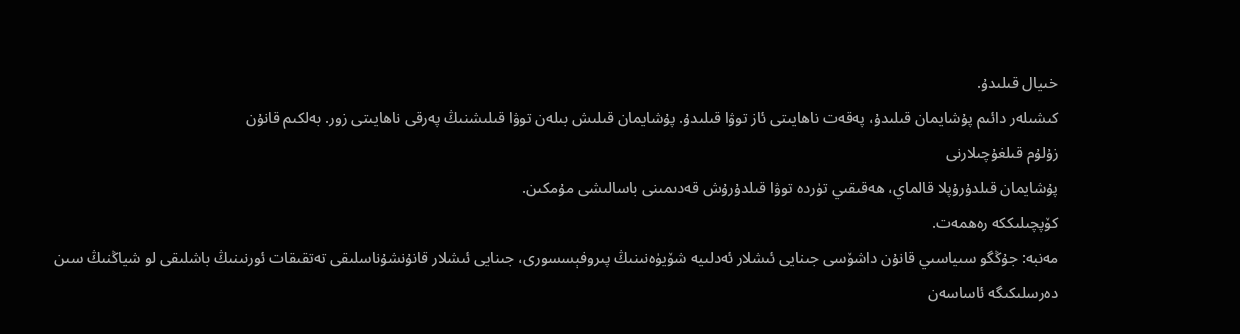خىيال قىلىدۇ.
كىشىلەر دائىم پۇشايمان قىلىدۇ، پەقەت ناھايىتى ئاز توۋا قىلىدۇ. پۇشايمان قىلىش بىلەن توۋا قىلىشنىڭ پەرقى ناھايىتى زور. بەلكىم قانۇن
زۇلۇم قىلغۇچىلارنى
پۇشايمان قىلدۇرۇپلا قالماي، ھەقىقىي تۈردە توۋا قىلدۇرۇش قەدىمىنى باسالىشى مۇمكىن.
كۆپچىلىككە رەھمەت.
مەنبە: جۇڭگو سىياسىي قانۇن داشۆسى جىنايى ئىشلار ئەدلىيە شۆيۈەنىنىڭ پىروفېسسورى، جىنايى ئىشلار قانۇنشۇناسلىقى تەتقىقات ئورنىنىڭ باشلىقى لو شياڭنىڭ سىن دەرسلىكىگە ئاساسەن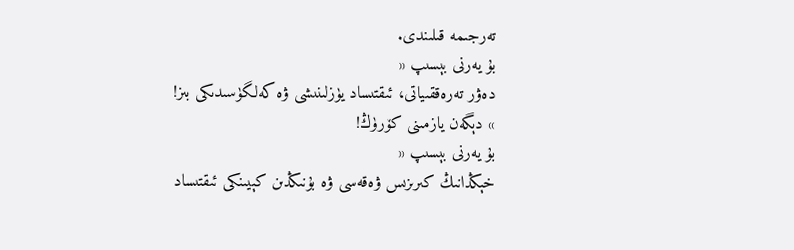تەرجىمە قىلىندى.
بۇ يەرنى بېسىپ «
دەۋر تەرەققىياتى، ئىقتىساد يۈزلىنىشى ۋە كەلگۈسىدىكى بىز!
» دېگەن يازمىنى كۆرۈڭ!
بۇ يەرنى بېسىپ «
خېڭدانىڭ كىرىزىس ۋەقەسى ۋە بۇنىڭدىن كېيىنكى ئىقتىساد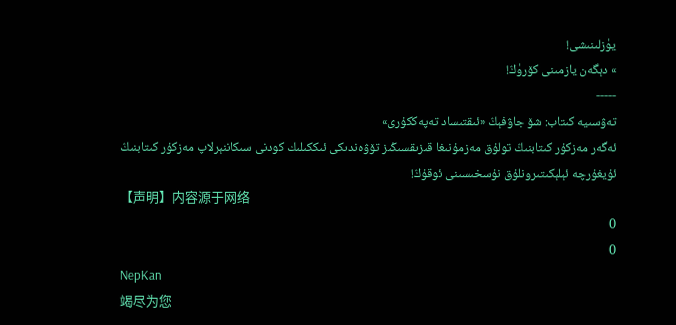يۈزلىنىشى!
» دېگەن يازمىنى كۆرۈڭ!
-----
تەۋسىيە كىتاب: شۆ جاۋفېڭ «ئىقتىساد تەپەككۇرى»
ئەگەر مەزكۇر كىتابنىڭ تولۇق مەزمۇنىغا قىزىقسىڭىز تۆۋەندىكى ئىككىلىك كودنى سىكاننېرلاپ مەزكۇر كىتابنىڭ ئۇيغۇرچە ئېلېكىتىرونلۇق نۇسخىسىنى ئوقۇڭ!
【声明】内容源于网络
0
0
NepKan
竭尽为您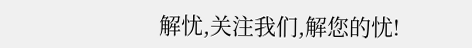解忧,关注我们,解您的忧!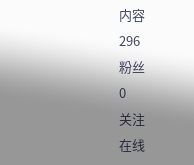内容
296
粉丝
0
关注
在线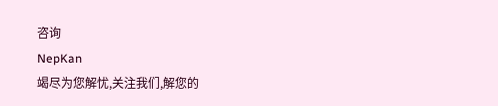咨询
NepKan
竭尽为您解忧,关注我们,解您的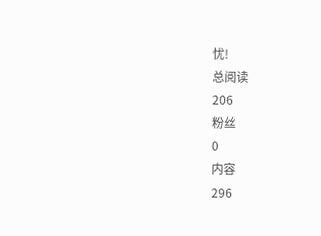忧!
总阅读
206
粉丝
0
内容
296